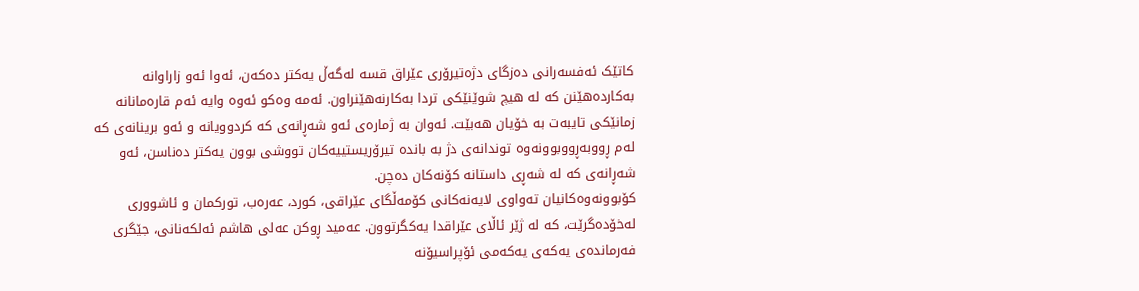کاتێک ئەفسەرانی دەزگای دژەتیرۆری عێراق قسە لەگەڵ یەکتر دەکەن، ئەوا ئەو زاراوانە بەکاردەهێنن کە لە هیچ شوێنێکی تردا بەکارنەهێنراون. ئەمە وەکو ئەوە وایە ئەم قارەمانانە زمانێکی تایبەت بە خۆیان هەبێت. ئەوان بە ژمارەی ئەو شەڕانەی کە کردوویانە و ئەو برینانەی کە لەم ڕووبەڕووبوونەوە توندانەی دژ بە باندە تیرۆریستییەکان تووشی بوون یەکتر دەناسن، ئەو شەڕانەی کە لە شەڕی داستانە کۆنەکان دەچن.
کۆبوونەوەکانیان تەواوی لایەنەکانی کۆمەڵگای عێراقی، کورد، عەرەب، تورکمان و ئاشووری لەخۆدەگرێت، کە لە ژێر ئاڵای عێراقدا یەکگرتوون. عەمید ڕوکن عەلی هاشم ئەلکەنانی، جێگری فەرماندەی یەکەی یەکەمی ئۆپراسیۆنە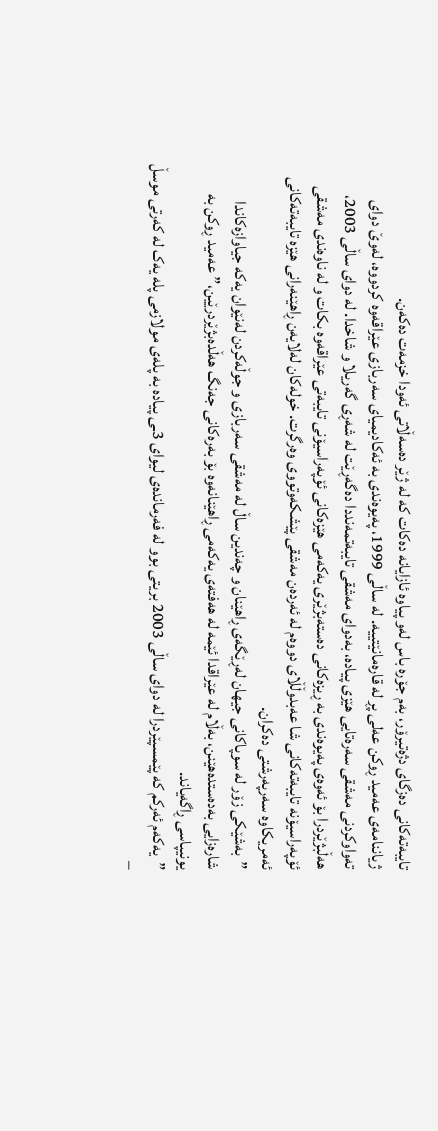تایبەتەکانی دەزگای دژەتیرۆر، بەم جۆرە باس لەو پیاوە ئازایانە دەکات کە لە ژێر دەسەڵاتی ئەودا خزمەت دەکەن.
ژیاننامەی عەمید ڕوکن عەلی پڕ لە قارەمانێتییە. لە ساڵی 1999، پەیوەندی بە ئەکادیمیای سەربازی عێراقەوە کردووە، لەوێ دوای تەواوکردنی مەشقی سەرەتایی هێزی پیادە، بەدوای مەشقی تایبەتمەنددا دەگەڕێت لە شەڕی گەریلا و شاخدا. لە دوای ساڵی 2003، هەڵبژێردرا بۆ ئەوەی پەیوەندی بە ڕیزەکانی دەستەبژێری یەکەمی هێزەکانی ئۆپەراسیۆنی تایبەتی عێراقەوە بکات و لە ناوەندی مەشقی ئۆپەراسیۆنە تایبەتەکانی شا عەبدوڵڵای دووەم لە ئەردەن مەشقی پێشکەوتووی وەرگرت. خولەکان لەلایەن ڕاهێنەرانی هێزە تایبەتەکانی ئەمریکاوە سەرپەرشتی دەکران.
”بەشێکی زۆر لە سوپاکانی جیهان لەڕێگەی ڕاهێنان و چەندین ساڵ لە مەشقی سەربازی و جوڵەکردن لەنێوان یەکە جیاوازەکاندا شارەزایی بەدەستدەهێنن، بەڵام لە عێراقدا ئێمە لە هەفتەی یەکەمی ڕاهێنانەوە بۆ بەرەکانی جەنگ هەڵدەبژێردرێین،” عەمید ڕوکن بە یونیپاسی ڕاگەیاند.
”یەکەم ئەرکم کە پێمسپێردرا لە دوای ساڵی 2003 بریتی بوو لە فەرماندەی لیوای 3ـی پیادە بە پلەی مولازمی پلە یەک لە کەرتی موسڵ –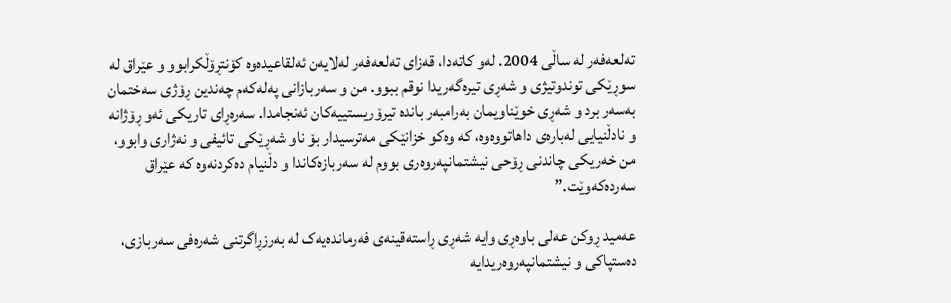تەلعەفەر لە ساڵی 2004. لەو کاتەدا، قەزای تەلعەفەر لەلایەن ئەلقاعیدەوە کۆنتڕۆڵکرابوو و عێراق لە سوڕێکی توندوتیژی و شەڕی تیرەگەریدا نوقم ببوو. من و سەربازانی پەلەکەم چەندین ڕۆژی سەختمان بەسەر برد و شەڕی خوێناویمان بەرامبەر باندە تیرۆریستییەکان ئەنجامدا. سەرەڕای تاریکی ئەو ڕۆژانە و نادڵنیایی لەبارەی داهاتووەوە، کە وەکو خزانێکی مەترسیدار بۆ ناو شەڕێکی تائیفی و نەژاری وابوو، من خەریکی چاندنی ڕۆحی نیشتمانپەروەری بووم لە سەربازەکاندا و دڵنیام دەکردنەوە کە عێراق سەردەکەوێت.”

عەمید ڕوکن عەلی باوەڕی وایە شەڕی ڕاستەقینەی فەرماندەیەک لە بەرزڕاگرتنی شەرەفی سەربازی، دەستپاکی و نیشتمانپەروەریدایە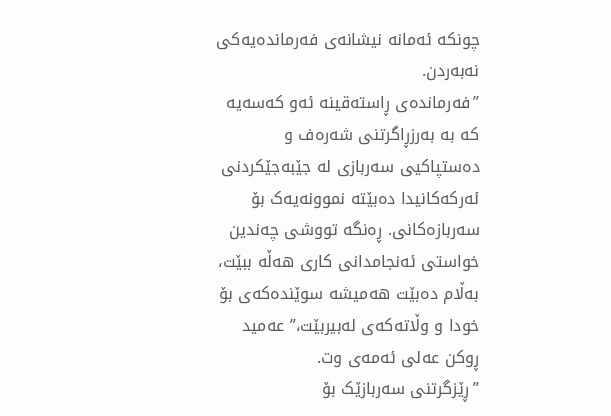چونکە ئەمانە نیشانەی فەرماندەیەکی نەبەردن.
”فەرماندەی ڕاستەقینە ئەو کەسەیە کە بە بەرزڕاگرتنی شەرەف و دەستپاکیی سەربازی لە جێبەجێکردنی ئەرکەکانیدا دەبێتە نموونەیەک بۆ سەربازەکانی. ڕەنگە تووشی چەندین خواستی ئەنجامدانی کاری هەڵە ببێت، بەڵام دەبێت هەمیشە سوێندەکەی بۆ خودا و وڵاتەکەی لەبیربێت،” عەمید ڕوکن عەلی ئەمەی وت.
”ڕێزگرتنی سەربازێک بۆ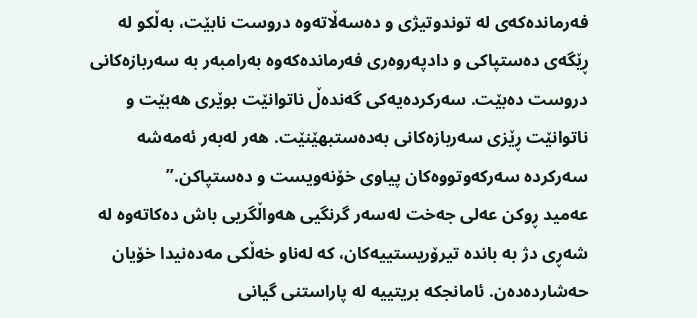فەرماندەکەی لە توندوتیژی و دەسەڵاتەوە دروست نابێت، بەڵکو لە ڕێگەی دەستپاکی و دادپەروەری فەرماندەکەوە بەرامبەر بە سەربازەکانی دروست دەبێت. سەرکردەیەکی گەندەڵ ناتوانێت بوێری هەبێت و ناتوانێت ڕێزی سەربازەکانی بەدەستبهێنێت. هەر لەبەر ئەمەشە سەرکردە سەرکەوتووەکان پیاوی خۆنەویست و دەستپاکن.”
عەمید ڕوکن عەلی جەخت لەسەر گرنگیی هەواڵگریی باش دەکاتەوە لە شەڕی دژ بە باندە تیرۆریستییەکان، کە لەناو خەڵکی مەدەنیدا خۆیان حەشاردەدەن. ئامانجکە بریتییە لە پاراستنی گیانی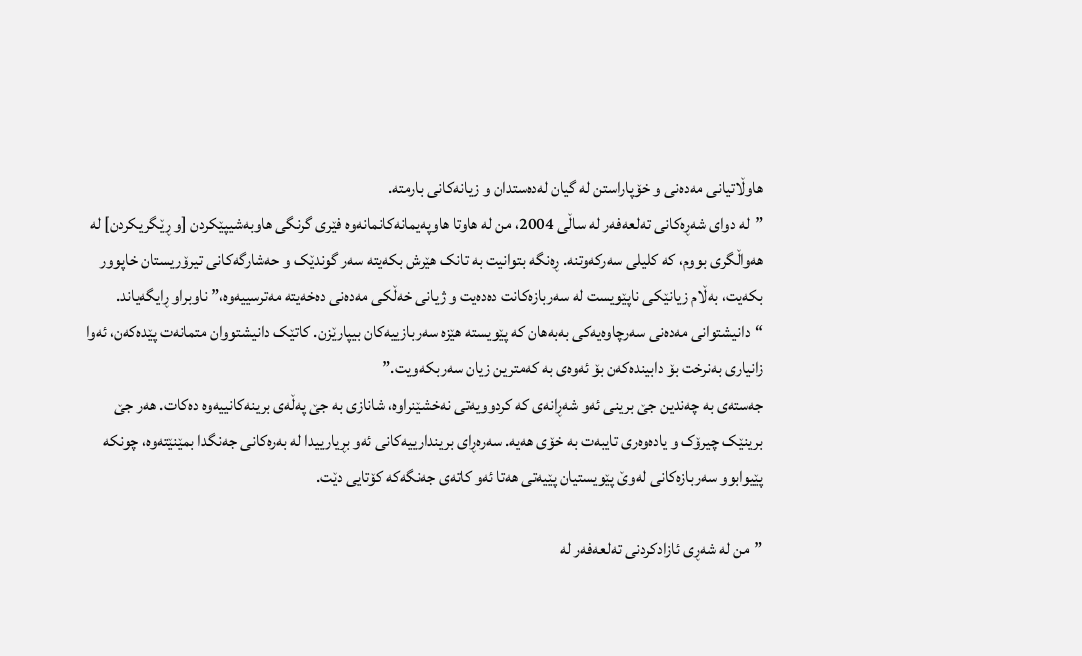هاوڵاتیانی مەدەنی و خۆپاراستن لە گیان لەدەستدان و زیانەکانی بارمتە.
”لە دوای شەڕەکانی تەلعەفەر لە ساڵی 2004، من لە هاوتا هاوپەیمانەکانمانەوە فێری گرنگی هاوبەشیپێکردن [و ڕێگریکردن] لە هەواڵگری بووم، کە کلیلی سەرکەوتنە. ڕەنگە بتوانیت بە تانک هێرش بکەیتە سەر گوندێک و حەشارگەکانی تیرۆریستان خاپوور بکەیت، بەڵام زیانێکی ناپێویست لە سەربازەکانت دەدەیت و ژیانی خەڵکی مەدەنی دەخەیتە مەترسییەوە،” ناوبراو ڕایگەیاند. “دانیشتوانی مەدەنی سەرچاوەیەکی بەبەهان کە پێویستە هێزە سەربازییەکان بیپارێزن. کاتێک دانیشتووان متمانەت پێدەکەن، ئەوا زانیاری بەنرخت بۆ دابیندەکەن بۆ ئەوەی بە کەمترین زیان سەربکەویت.”
جەستەی بە چەندین جێ برینی ئەو شەڕانەی کە کردوویەتی نەخشێنراوە، شانازی بە جێ پەڵەی برینەکانییەوە دەکات. هەر جێ برینێک چیرۆک و یادەوەری تایبەت بە خۆی هەیە. سەرەڕای بریندارییەکانی ئەو بڕیارییدا لە بەرەکانی جەنگدا بمێنێتەوە، چونکە پێیوابوو سەربازەکانی لەوێ پێویستیان پێیەتی هەتا ئەو کاتەی جەنگەکە کۆتایی دێت.

”من لە شەڕی ئازادکردنی تەلعەفەر لە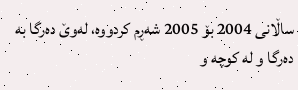ساڵانی 2004 بۆ 2005 شەڕم کردووە، لەوێ دەرگا بە دەرگا و لە کوچە و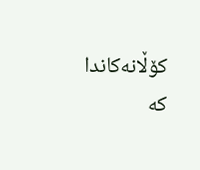کۆڵانەکاندا کە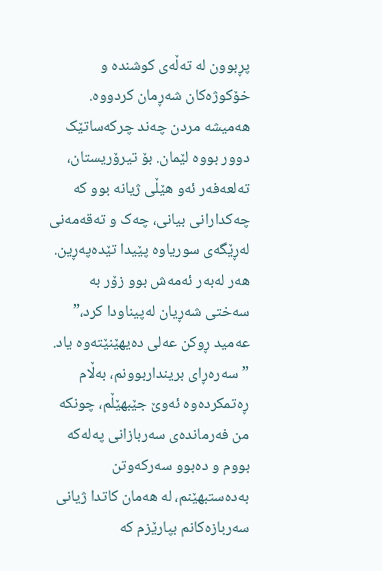پڕبوون لە تەڵەی کوشندە و خۆکوژەکان شەڕمان کردووە. هەمیشە مردن چەند چرکەساتێک دوور بووە لێمان. بۆ تیرۆریستان، تەلعەفەر ئەو هێڵی ژیانە بوو کە چەکدارانی بیانی، چەک و تەقەمەنی لەڕێگەی سوریاوە پێیدا تێدەپەڕین. هەر لەبەر ئەمەش بوو زۆر بە سەختی شەڕیان لەپیناودا کرد،” عەمید ڕوکن عەلی دەیهێنێتەوە یاد.
”سەرەڕای برینداربوونم، بەڵام ڕەتمکردەوە ئەوێ جێبهێڵم، چونکە من فەرماندەی سەربازانی پەلەکە بووم و دەبوو سەرکەوتن بەدەستبهێنم، لە هەمان کاتدا ژیانی سەربازەکانم بپارێزم کە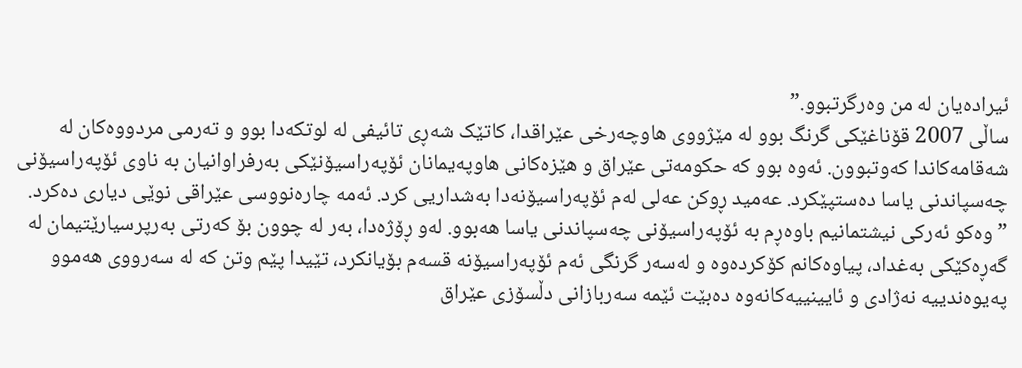ئیرادەیان لە من وەرگرتبوو.”
ساڵی 2007 قۆناغێکی گرنگ بوو لە مێژووی هاوچەرخی عێراقدا، کاتێک شەڕی تائیفی لە لوتکەدا بوو و تەرمی مردووەکان لە شەقامەکاندا کەوتبوون. ئەوە بوو کە حکومەتی عێراق و هێزەکانی هاوپەیمانان ئۆپەراسیۆنێکی بەرفراوانیان بە ناوی ئۆپەراسیۆنی چەسپاندنی یاسا دەستپێکرد. عەمید ڕوکن عەلی لەم ئۆپەراسیۆنەدا بەشداریی کرد. ئەمە چارەنووسی عێراقی نوێی دیاری دەکرد.
”وەکو ئەرکی نیشتمانیم باوەڕم بە ئۆپەراسیۆنی چەسپاندنی یاسا هەبوو. لەو ڕۆژەدا، بەر لە چوون بۆ کەرتی بەرپرسیارێتیمان لە گەڕەکێکی بەغداد، پیاوەکانم کۆکردەوە و لەسەر گرنگی ئەم ئۆپەراسیۆنە قسەم بۆیانکرد، تێیدا پێم وتن کە لە سەرووی هەموو پەیوەندییە نەژادی و ئایینییەکانەوە دەبێت ئێمە سەربازانی دڵسۆزی عێراق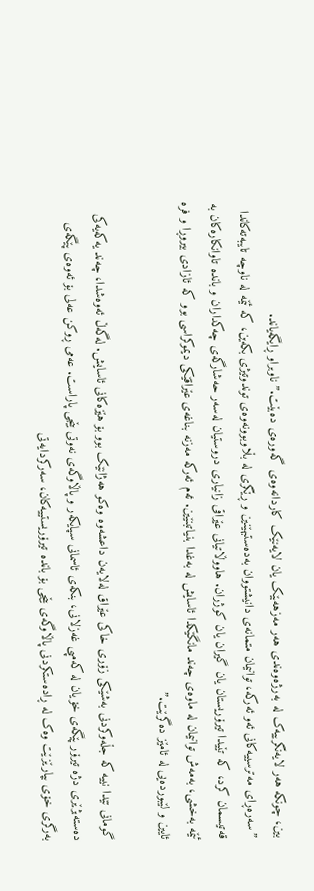بین، چونکە هەر لایەنگرییەک لە بەرژەوەندی هەر مەزهەبێک یان لایەنێک کاردانەوەی گەورەی دەبێت.” ناوبراو ڕایگەیاند.
”سەرەڕای مەترسییەکانی ئەو ئەرکە، توانیمان متمانەی دانیشتووان بەدەستبهێنین و ڕێگری لە بڵاوبوونەوەی توندوتیژی بکەین، کە ئێمە لە ناوچە تایبەتەکاندا قەتیسمان کرد، کە تێیدا تیرۆریستان یان گیران یان کوژران. هاووڵاتیانی عێراقی زانیاری دروستیان لەسەر حەشارگەی چەکداران و باندە تاوانکارەکان بە ئێمە بەخشی، بەمەش توانیمان لە ماوەی چەند مانگێکدا ئاسایش لە بەغدا بنیاتبنێین. ئەم ئەرکە مەزنە بناغەی عێراقێکی دیموکراسی بوو کە ئازادی بیروڕا و فرە ئایین و لێبوردەیی لە ئامێز دەگرێت.”

گومانی تێدا نییە کە جڵەوکردنی بەشێکی زۆری خاکی عێراق لەلایەن داعشەوە وەکو هەژانێک بوو بۆ هێزەکانی ئاسایش. لەگەڵ ئەوەشدا، چەند یەکەیەکی دەستەبژێری دژە تیرۆر پێگەی خۆیان لە کەمپی غەزلانی، بنکەی ئاسمانی سپایکەر و پاڵاوگەی نەوتی بێجی پاراست. عەمی ڕوکن عەلی بۆ ئەوەی پێگەی بەرگری خۆی بپارێزێت وەک لە ڕادەستکردنی پاڵاوگەی بێجی بۆ باندە تیرۆریستییەکان، سەرکردایەتی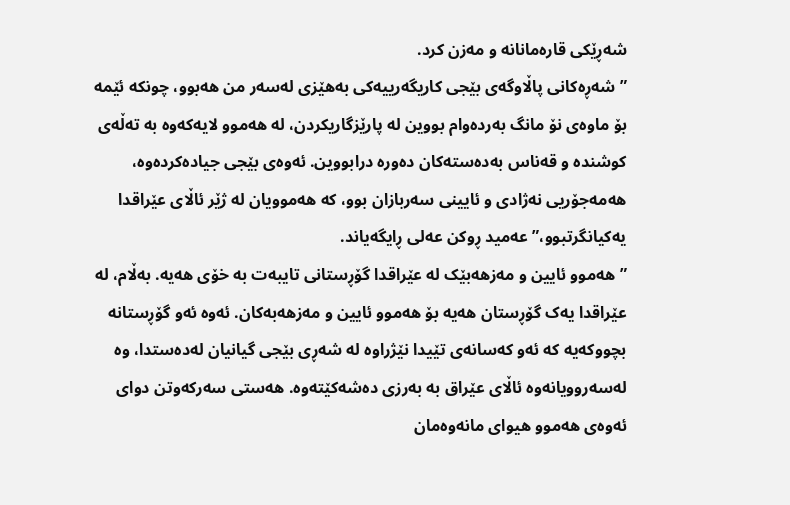شەڕێکی قارەمانانە و مەزن کرد.
”شەڕەکانی پاڵاوگەی بێجی کاریگەرییەکی بەهێزی لەسەر من هەبوو، چونکە ئێمە بۆ ماوەی نۆ مانگ بەردەوام بووین لە پارێزگاریکردن، لە هەموو لایەکەوە بە تەڵەی کوشندە و قەناس بەدەستەکان دەورە درابووین. ئەوەی بێجی جیادەکردەوە، هەمەجۆریی نەژادی و ئایینی سەربازان بوو، کە هەموویان لە ژێر ئاڵای عێراقدا یەکیانگرتبوو،” عەمید ڕوکن عەلی ڕایگەیاند.
”هەموو ئایین و مەزهەبێک لە عێراقدا گۆڕستانی تایبەت بە خۆی هەیە. بەڵام، لە عێراقدا یەک گۆڕستان هەیە بۆ هەموو ئایین و مەزهەبەکان. ئەوە ئەو گۆڕستانە بچووکەیە کە ئەو کەسانەی تێیدا نێژراوە لە شەڕی بێجی گیانیان لەدەستدا، وە لەسەروویانەوە ئاڵای عێراق بە بەرزی دەشەکێتەوە. هەستی سەرکەوتن دوای ئەوەی هەموو هیوای مانەوەمان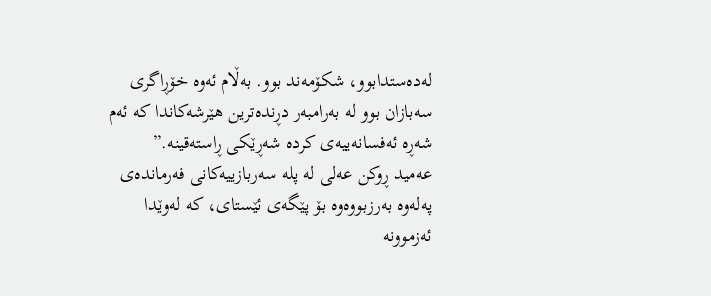لەدەستدابوو، شکۆمەند بوو. بەڵام ئەوە خۆڕاگری سەبازان بوو لە بەرامبەر دڕندەترین هێرشەکاندا کە ئەم شەڕە ئەفسانەییەی کردە شەڕێکی ڕاستەقینە.”
عەمید ڕوکن عەلی لە پلە سەربازییەکانی فەرماندەی پەلەوە بەرزبووەوە بۆ پێگەی ئێستای، کە لەوێدا ئەزموونە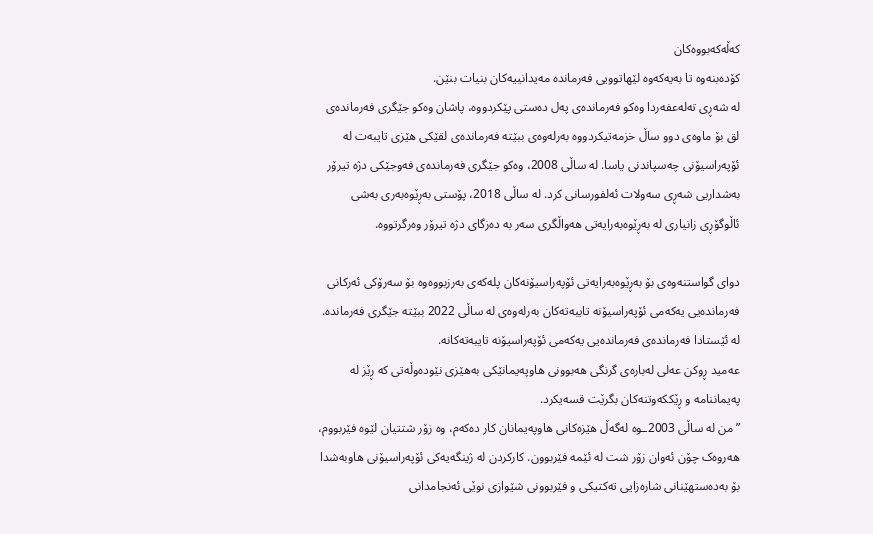کەڵەکەبووەکان
کۆدەبنەوە تا بەیەکەوە لێهاتوویی فەرماندە مەیدانییەکان بنیات بنێن.
لە شەڕی تەلەعفەردا وەکو فەرماندەی پەل دەستی پێکردووە، پاشان وەکو جێگری فەرماندەی لق بۆ ماوەی دوو ساڵ خزمەتیکردووە بەرلەوەی ببێتە فەرماندەی لقێکی هێزی تایبەت لە ئۆپەراسیۆنی چەسپاندنی یاسا. لە ساڵی 2008، وەکو جێگری فەرماندەی فەوجێکی دژە تیرۆر بەشداریی شەڕی سەولات ئەلفورسانی کرد. لە ساڵی 2018، پۆستی بەڕێوەبەری بەشی ئاڵوگۆڕی زانیاری لە بەڕێوەبەرایەتی هەواڵگری سەر بە دەزگای دژە تیرۆر وەرگرتووە.

دوای گواستنەوەی بۆ بەڕێوەبەرایەتی ئۆپەراسیۆنەکان پلەکەی بەرزبووەوە بۆ سەرۆکی ئەرکانی فەرماندەیی یەکەمی ئۆپەراسیۆنە تایبەتەکان بەرلەوەی لە ساڵی 2022 ببێتە جێگری فەرماندە. لە ئێستادا فەرماندەی فەرماندەیی یەکەمی ئۆپەراسیۆنە تایبەتەکانە.
عەمید ڕوکن عەلی لەبارەی گرنگی هەبوونی هاوپەیمانێکی بەهێزی نێودەوڵەتی کە ڕێز لە پەیماننامە و ڕێککەوتنەکان بگرێت قسەیکرد.
”من لە ساڵی 2003ـوە لەگەڵ هێزەکانی هاوپەیمانان کار دەکەم، وە زۆر شتتیان لێوە فێربووم، هەروەک چۆن ئەوان زۆر شت لە ئێمە فێربوون. کارکردن لە ژینگەیەکی ئۆپەراسیۆنی هاوبەشدا بۆ بەدەستهێنانی شارەزایی تەکتیکی و فێربوونی شێوازی نوێی ئەنجامدانی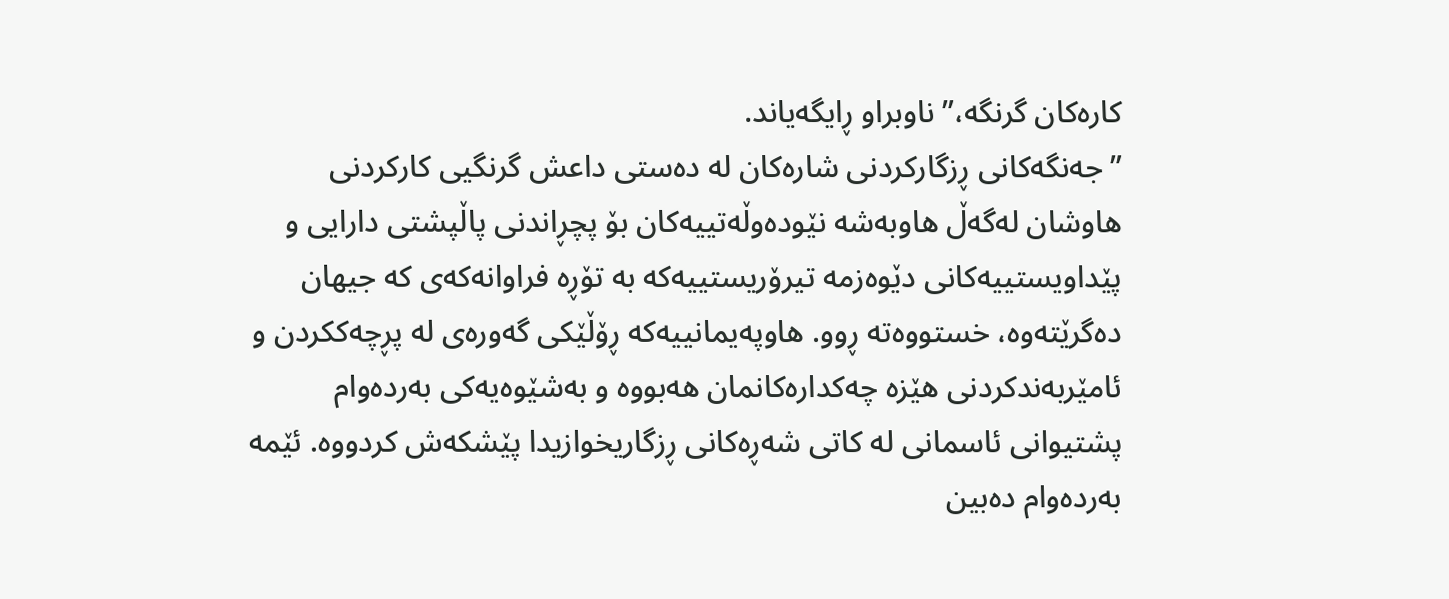کارەکان گرنگە،” ناوبراو ڕایگەیاند.
”جەنگەکانی ڕزگارکردنی شارەکان لە دەستی داعش گرنگیی کارکردنی هاوشان لەگەڵ هاوبەشە نێودەوڵەتییەکان بۆ پچڕاندنی پاڵپشتی دارایی و پێداویستییەکانی دێوەزمە تیرۆریستییەکە بە تۆڕە فراوانەکەی کە جیهان دەگرێتەوە، خستووەتە ڕوو. هاوپەیمانییەکە ڕۆڵێکی گەورەی لە پڕچەککردن و ئامێربەندکردنی هێزە چەکدارەکانمان هەبووە و بەشێوەیەکی بەردەوام پشتیوانی ئاسمانی لە کاتی شەڕەکانی ڕزگاریخوازیدا پێشکەش کردووە. ئێمە بەردەوام دەبین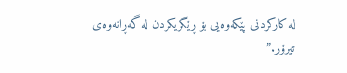لە کارکردنی پێکەوەیی بۆ ڕێگریکردن لە گەڕانەوەی تیرۆر.”